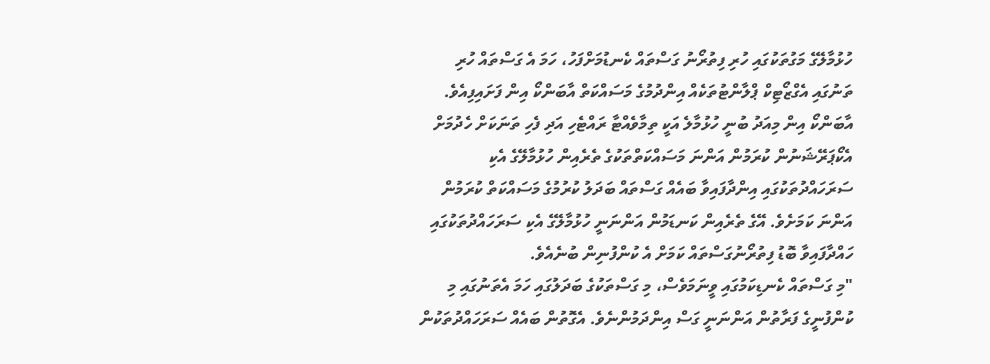ހުޅުމާލޭގެ މަގުތަކުގައި ހުރި ފިތުރޯނު ގަސްތައް ކެނޑުމަށްފަހު، ހަމަ އެ ގަސްތައް ހުރި ތަނުގައި އެގްޒޯޓިކް ޕްލާންޓުތަކެއް އިންދުމުގެ މަސައްކަތް އާބަންކޯ އިން ފަށައިފިއެވެ.
އާބަންކޯ އިން މިއަދު ބުނީ ހުޅުމާލެ އަކީ ތިމާވެއްޓާ ރައްޓެހި އަދި ފެހި ތަނަކަށް ހެދުމަށް އެކޯޕަރޭޝަނުން ކުރަމުން އަންނަ މަސައްކަތްތަކުގެ ތެރެއިން ހުޅުމާލޭގެ އެކި ސަރަހައްދުތަކުގައި އިންދާފައިވާ ބައެއް ގަސްތައް ބަދަލު ކުރުމުގެ މަސައްކަތް ކުރަމުން އަންނަ ކަމަށެވެ. އޭގެ ތެރެއިން ކަނޑަމުން އަންނަނީ ހުޅުމާލޭގެ އެކި ސަރަހައްދުތަކުގައި ހައްދާފައިވާ ބޮޑު ފިތުރޯނުގަސްތައް ކަމަށް އެ ކުންފުނިން ބުނެއެވެ.
"މި ގަސްތައް ކެނޑިކަމުގައި ވީނަމަވެސް، މި ގަސްތަކުގެ ބަދަލުގައި ހަމަ އެތަނުގައި މި ކުންފުނީގެ ފަރާތުން އަންނަނީ ގަސް އިންދަމުންނެވެ. އެގޮތުން ބައެއް ސަރަހައްދުތަކުން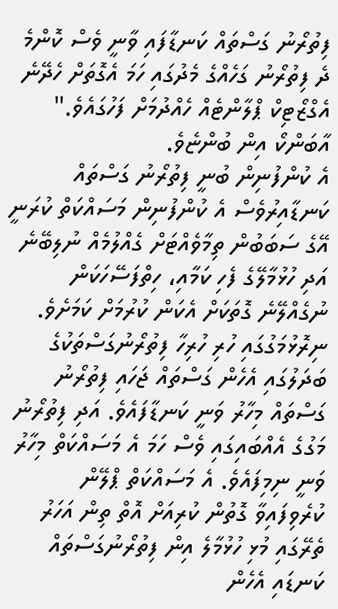ފިތުރޯނު ގަސްތައް ކަނޑާފައި ވާނީ ވެސް ކޮންމެ ދެ ފިތުރޯނު ގަހެއްގެ މެދުގައި ހަމަ އެގޮތަށް ހެދޭނެ އެގްޒޯޓިކް ޕްލާންޓެއް ހެއްދުމަށް ފަހުގައެވެ." އާބަންކޯ އިން ބުންޏެވެ.
އެ ކުންފުނިން ބުނީ ފިތުރޯނު ގަސްތައް ކަނޑާއިރުވެސް އެ ކުންފުނިން މަސައްކަތް ކުރަނީ އޭގެ ސަބަބުން ތިމާވެއްޓަށް ގެއްލުމެއް ނުލިބޭނެ އަދި ހުޅުމާލޭގެ ފެހި ކަމާއި، ހިތްފަސޭހަކަން ނުގެއްލޭނެ ގޮތަކަށް އެކަން ކުރުމަށް ކަމަށެވެ. ނިރޮޅުމަގުގައި ހުރި ހުރިހާ ފިތުރޯނުގަސްތަކުގެ ބަދަލުގައި އެހެން ގަސްތައް ޖަހައި ފިތުރޯނު ގަސްތައް މިހާރު ވަނީ ކަނޑާފައެވެ. އަދި ފިތުރޯނު މަގުގެ އެއްބައިގައި ވެސް ހަމަ އެ މަސައްކަތް މިހާރު ވަނީ ނިމިފައެވެ. އެ މަސައްކަތް ޕްލޭން ކުރެވިފައިވާ ގޮތުން ކުރިއަށް އޮތް ތިން އަހަރު ތެރޭގައި މުޅި ހުޅުމާލެ އިން ފިތުރޯނުގަސްތައް ކަނޑައި އެހެން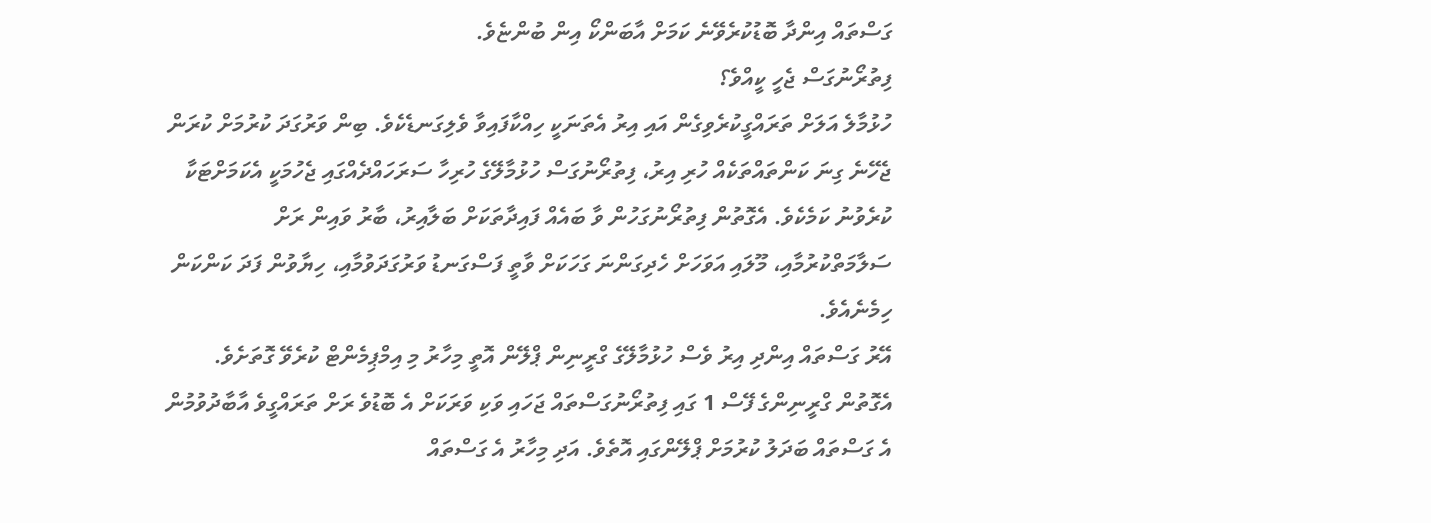ގަސްތައް އިންދާ ބޮޑުކުރެވޭނެ ކަމަށް އާބަންކޯ އިން ބުންޏެވެ.
ފިތުރޯނުގަސް ޖެހީ ކީއްވެ؟
ހުޅުމާލެ އަލަށް ތަރައްގީކުރެވިގެން އައި އިރު އެތަނަކީ ހިއްކާފައިވާ ވެލިގަނޑެކެވެ. ބިން ވަރުގަދަ ކުރުމަށް ކުރަން ޖެހޭނެ ގިނަ ކަންތައްތަކެއް ހުރި އިރު، ފިތުރޯނުގަސް ހުޅުމާލޭގެ ހުރިހާ ސަރަހައްދެއްގައި ޖެހުމަކީ އެކަމަށްޓަކާ ކުރެވުނު ކަމެކެވެ. އެގޮތުން ފިތުރޯނުގަހުން ވާ ބައެއް ފައިދާތަކަށް ބަލާއިރު، ބާރު ވައިން ރަށް ސަލާމަތްކުރުމާއި، މޫލައި އަވަހަށް ހެދިގަންނަ ގަހަކަށް ވާތީ ފަސްގަނޑު ވަރުގަދަވުމާއި، ހިޔާވުން ފަދަ ކަންކަން ހިމެނެއެވެ.
އޭރު ގަސްތައް އިންދި އިރު ވެސް ހުޅުމާލޭގެ ގްރީނިން ޕްލޭން އޮތީ މިހާރު މި އިމްޕިމެންޓް ކުރެވޭ ގޮތަށެވެ. އެގޮތުން ގްރީނިންގެ ފޭސް 1 ގައި ފިތުރޯނުގަސްތައް ޖަހައި ވަކި ވަރަކަށް އެ ބޮޑުވެ ރަށް ތަރައްގީވެ އާބާދުވުމުން އެ ގަސްތައް ބަދަލު ކުރުމަށް ޕްލޭންގައި އޮތެވެ. އަދި މިހާރު އެ ގަސްތައް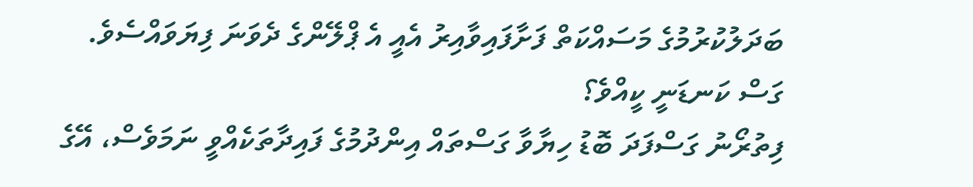ބަދަލުކުރުމުގެ މަސައްކަތް ފަށާފައިވާއިރު އެއީ އެ ޕްލޭންގެ ދެވަނަ ފިޔަވައްސެވެ.
ގަސް ކަނޑަނީ ކީއްވެ؟
ފިތުރޯނު ގަސްފަދަ ބޮޑު ހިޔާވާ ގަސްތައް އިންދުމުގެ ފައިދާތަކެއްވީ ނަމަވެސް، އޭގެ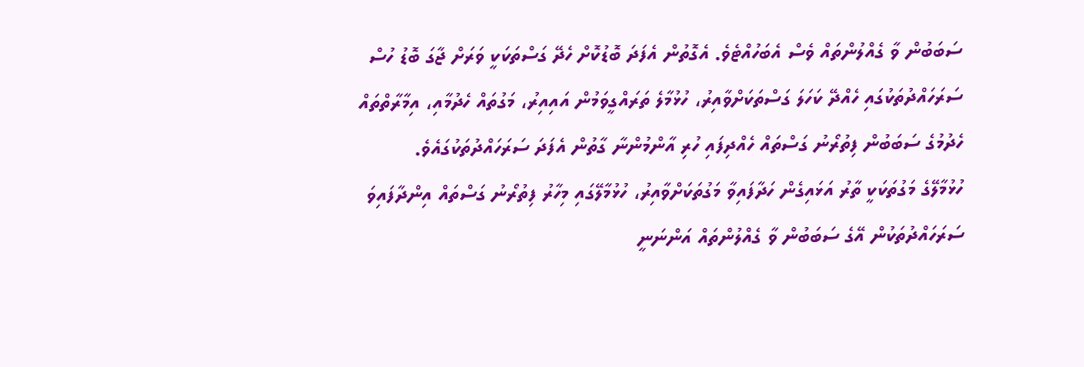ސަބަބުން ވާ ގެއްލުންތައް ވެސް އެބަހުއްޓެވެ. އެގޮތުން އެފަދަ ބޮޑުކޮށް ހެދޭ ގަސްތަކަކީ ވަރަށް ޖާގަ ބޮޑު ހުސް ސަރަހައްދުތަކުގައި ހެއްދޭ ކަހަލަ ގަސްތަކަށްވާއިރު، ހުޅުމާލެ ތަރައްގީވަމުން އައިއިރު، މަގުތައް ހެދުމާއި، އިމާރާތްތައް ހެދުމުގެ ސަބަބުން ފިތުރޯނު ގަސްތައް ހެއްދިފައި ހުރި އާންމުންނާ ގާތުން އެފަދަ ސަރަހައްދުތަކުގައެވެ.
ހުޅުމާލޭގެ މަގުތަކަކީ ތާރު އަޅައިގެން ހަދާފައިވާ މަގުތަކަށްވާއިރު، ހުޅުމާލޭގައި މިހާރު ފިތުރޯނު ގަސްތައް އިންދާފައިވަ ސަރަހައްދުތަކުން އޭގެ ސަބަބުން ވާ ގެއްލުންތައް އަންނަނީ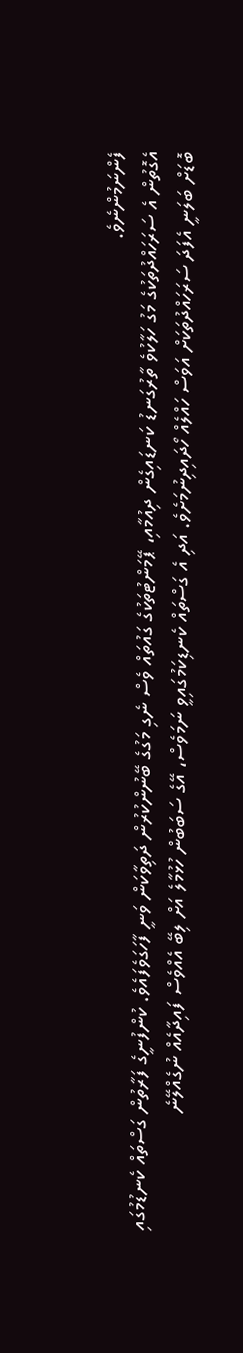ފެންނަމުންނެވެ.
އެގޮތުން އެ ސަރަހައްދުތަކުގެ މަގު ހަލާކުވެ ތާރުގަނޑު ކަނޑައިގެން ދިއުމާއި، ޕޭމަންޓުތަކުގެ ގައުތައް ވެސް ނެގި މަގުގެ ބޭނުންކުރުން ދަތިވާކަން ވަނީ ފާހަގަވެފައެވެ. ކުންފުނީގެ ފަރާތުން ގަސްތައް ކެނޑުމުގައި ބޮޑަށް ބަލަނީ އެފަދަ ސަރަހައްދުތަކަށް އަވަސް ހައްލެއް ހޯދައިދިނުމަށެވެ. އަދި އެ ގަސްތައް ކެނޑިކަމުގައިވީ ނަމަވެސް، އޭގެ ސަބަބުން ހުޅުމާލެ އަށް ލިބޭ އެއްވެސް ފައިދާއެއް ނުގެއްލޭނެ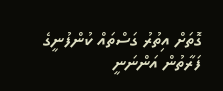ގޮތަށް އިތުރު ގަސްތައް ކުންފުނީގެ ފަރާތުން އަންނަނީ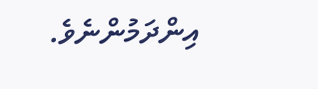އިންދަމުންނެވެ.